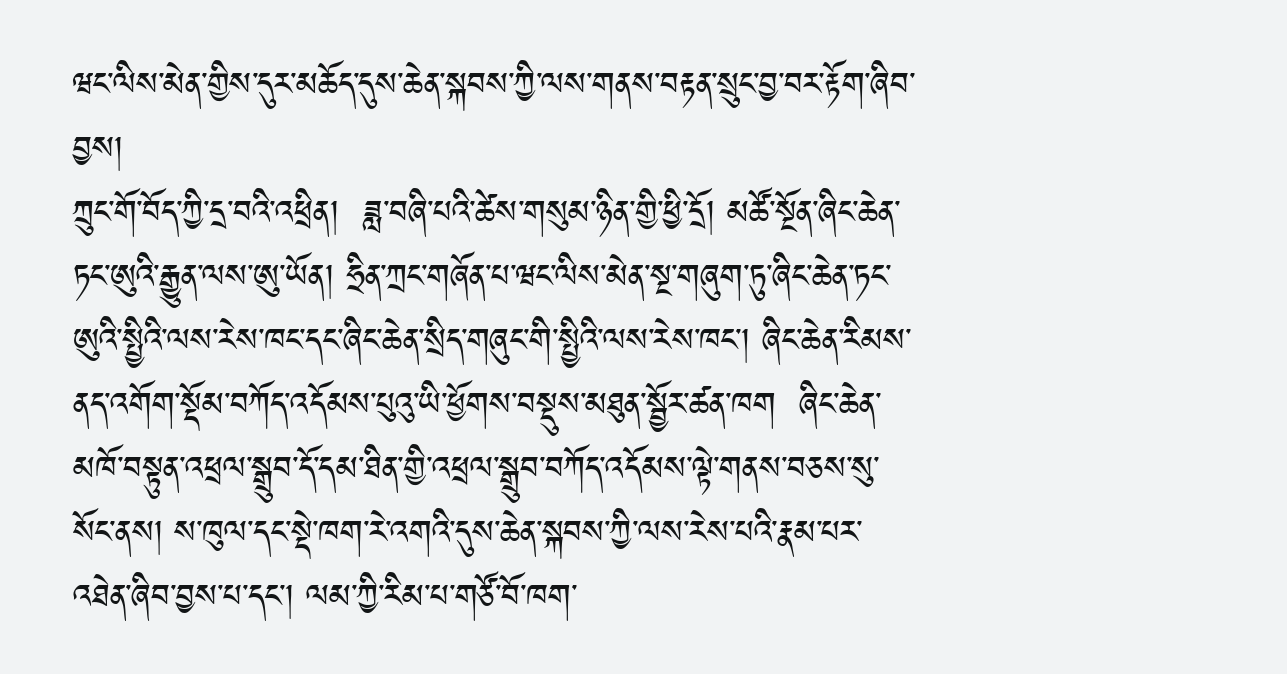ཝང་ལིས་མེན་གྱིས་དུར་མཆོད་དུས་ཆེན་སྐབས་ཀྱི་ལས་གནས་བརྟན་སྲུང་བྱ་བར་རྟོག་ཞིབ་བྱས།
ཀྲུང་གོ་བོད་ཀྱི་དྲ་བའི་འཕྲིན།  ཟླ་བཞི་པའི་ཚེས་གསུམ་ཉིན་གྱི་ཕྱི་དྲོ། མཚོ་སྔོན་ཞིང་ཆེན་ཏང་ཨུའི་རྒྱུན་ལས་ཨུ་ཡོན། ཧྲིན་ཀྲང་གཞོན་པ་ཝང་ལིས་མེན་སྔ་གཞུག་ཏུ་ཞིང་ཆེན་ཏང་ཨུའི་སྤྱིའི་ལས་རེས་ཁང་དང་ཞིང་ཆེན་སྲིད་གཞུང་གི་སྤྱིའི་ལས་རེས་ཁང་། ཞིང་ཆེན་རིམས་ནད་འགོག་སྡོམ་བཀོད་འདོམས་པུའུ་ཡི་ཕྱོགས་བསྡུས་མཐུན་སྦྱོར་ཚན་ཁག  ཞིང་ཆེན་མཁོ་བསྟུན་འཕྲལ་སྒྲུབ་དོ་དམ་ཐིན་གྱི་འཕྲལ་སྒྲུབ་བཀོད་འདོམས་ལྟེ་གནས་བཅས་སུ་སོང་ནས། ས་ཁུལ་དང་སྡེ་ཁག་རེ་འགའི་དུས་ཆེན་སྐབས་ཀྱི་ལས་རེས་པའི་རྣམ་པར་འཐེན་ཞིབ་བྱས་པ་དང་། ལམ་ཀྱི་རིམ་པ་གཙོ་བོ་ཁག་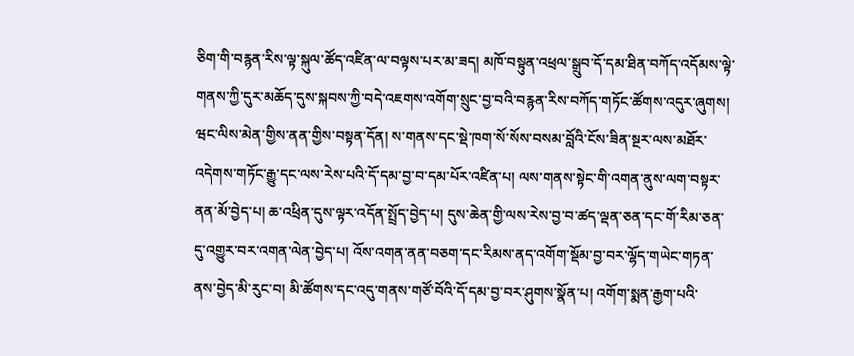ཅིག་གི་བརྙན་རིས་ལྟ་སྐུལ་ཚོད་འཛིན་ལ་བལྟས་པར་མ་ཟད། མཁོ་བསྟུན་འཕྲལ་སྒྲུབ་དོ་དམ་ཐིན་བཀོད་འདོམས་ལྟེ་གནས་ཀྱི་དུར་མཆོད་དུས་སྐབས་ཀྱི་བདེ་འཇགས་འགོག་སྲུང་བྱ་བའི་བརྙན་རིས་བཀོད་གཏོང་ཚོགས་འདུར་ཞུགས།
ཝང་ལིས་མེན་གྱིས་ནན་གྱིས་བསྟན་དོན། ས་གནས་དང་སྡེ་ཁག་སོ་སོས་བསམ་བློའི་ངོས་ཟིན་སྔར་ལས་མཐོར་འདེགས་གཏོང་རྒྱུ་དང་ལས་རེས་པའི་དོ་དམ་བྱ་བ་དམ་པོར་འཛིན་པ། ལས་གནས་སྟེང་གི་འགན་ནུས་ལག་བསྟར་ནན་མོ་བྱེད་པ། ཆ་འཕྲིན་དུས་ལྟར་འདོན་སྤྲོད་བྱེད་པ། དུས་ཆེན་གྱི་ལས་རེས་བྱ་བ་ཚད་ལྡན་ཅན་དང་གོ་རིམ་ཅན་དུ་འགྱུར་བར་འགན་ལེན་བྱེད་པ། འོས་འགན་ནན་བཅག་དང་རིམས་ནད་འགོག་སྡོམ་བྱ་བར་ལྷོད་གཡེང་གཏན་ནས་བྱེད་མི་རུང་བ། མི་ཚོགས་དང་འདུ་གནས་གཙོ་བོའི་དོ་དམ་བྱ་བར་ཤུགས་སྣོན་པ། འགོག་སྨན་རྒྱག་པའི་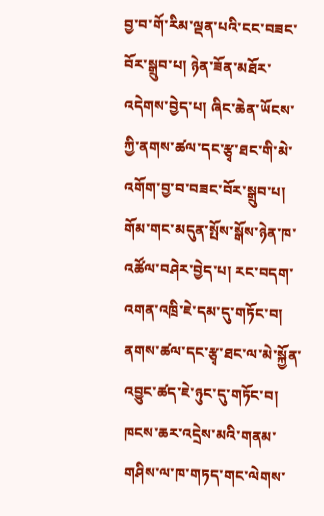བྱ་བ་གོ་རིམ་ལྡན་པའི་ངང་བཟང་བོར་སྒྲུབ་པ། ཉེན་ཟོན་མཐོར་འདེགས་བྱེད་པ། ཞིང་ཆེན་ཡོངས་ཀྱི་ནགས་ཚལ་དང་རྩྭ་ཐང་གི་མེ་འགོག་བྱ་བ་བཟང་བོར་སྒྲུབ་པ། གོམ་གང་མདུན་སྤོས་སྒོས་ཉེན་ཁ་འཚོལ་བཤེར་བྱེད་པ། རང་བདག་འགན་འཁྲི་ཇེ་དམ་དུ་གཏོང་བ། ནགས་ཚལ་དང་རྩྭ་ཐང་ལ་མེ་སྐྱོན་འབྱུང་ཚད་ཇེ་ཉུང་དུ་གཏོང་བ། ཁངས་ཆར་འདྲེས་མའི་གནམ་གཤིས་ལ་ཁ་གཏད་གང་ལེགས་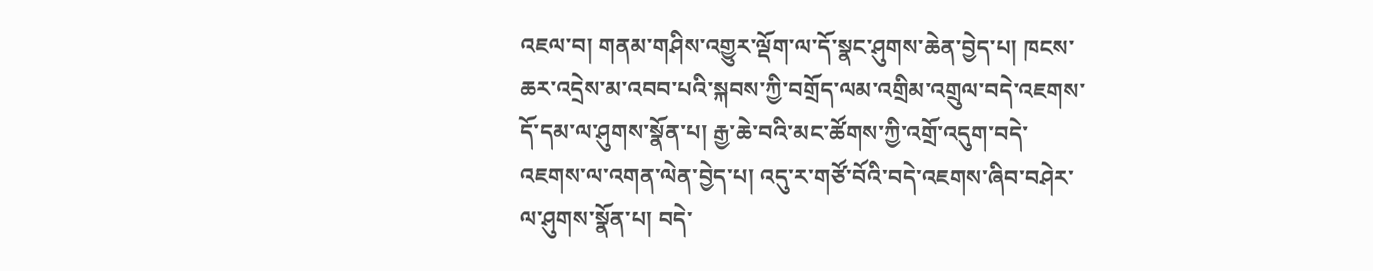འཇལ་བ། གནམ་གཤིས་འགྱུར་ལྡོག་ལ་དོ་སྣང་ཤུགས་ཆེན་བྱེད་པ། ཁངས་ཆར་འདྲེས་མ་འབབ་པའི་སྐབས་ཀྱི་བགྲོད་ལམ་འགྲིམ་འགྲུལ་བདེ་འཇགས་དོ་དམ་ལ་ཤུགས་སྣོན་པ། རྒྱ་ཆེ་བའི་མང་ཚོགས་ཀྱི་འགྲོ་འདུག་བདེ་འཇགས་ལ་འགན་ལེན་བྱེད་པ། འདུ་ར་གཙོ་བོའི་བདེ་འཇགས་ཞིབ་བཤེར་ལ་ཤུགས་སྣོན་པ། བདེ་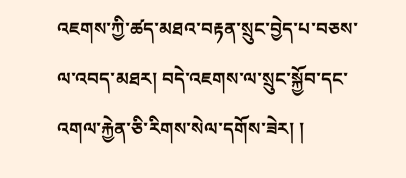འཇགས་ཀྱི་ཚད་མཐའ་བརྟན་སྲུང་བྱེད་པ་བཅས་ལ་འབད་མཐར། བདེ་འཇགས་ལ་སྲུང་སྐྱོབ་དང་འགལ་རྐྱེན་ཅི་རིགས་སེལ་དགོས་ཟེར། །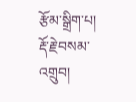རྩོམ་སྒྲིག་པ། རྡོ་རྗེ་བསམ་འགྲུབ།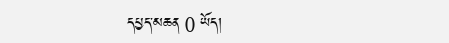དཔྱད་མཆན 0 ཡོད།